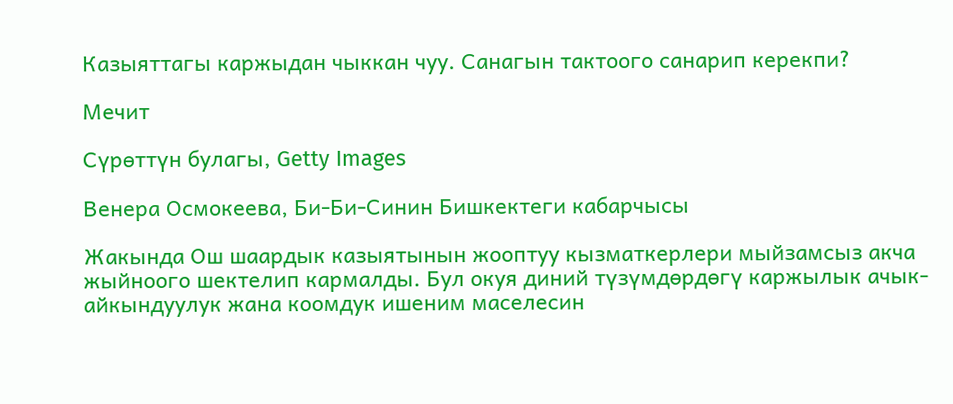Казыяттагы каржыдан чыккан чуу. Санагын тактоого санарип керекпи?

Мечит

Сүрөттүн булагы, Getty Images

Венера Осмокеева, Би-Би-Синин Бишкектеги кабарчысы

Жакында Ош шаардык казыятынын жооптуу кызматкерлери мыйзамсыз акча жыйноого шектелип кармалды. Бул окуя диний түзүмдөрдөгү каржылык ачык-айкындуулук жана коомдук ишеним маселесин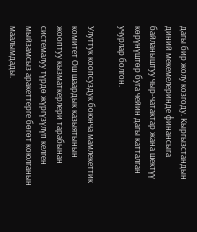дагы бир жолу козгоду. Кыргызстандын диний мекемелеринде финансыга байланыштуу чыр-чатактар жана шектүү көрүнүштөр буга чейин дагы катталган учурлар болгон.

Улуттук коопсуздук боюнча мамлекеттик комитет Ош шаардык казыятынын жооптуу кызматкерлери тарабынан системалуу түрдө жүргүзүлүп келген мыйзамсыз аракеттерге бөгөт коюлганын маалымдады.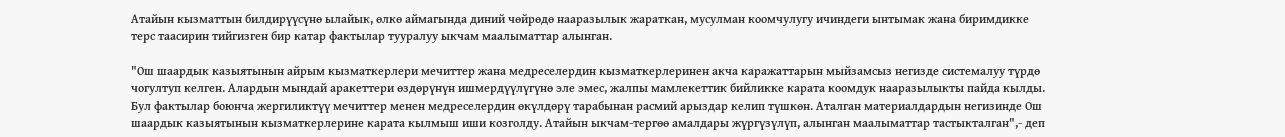Атайын кызматтын билдирүүсүнө ылайык, өлкө аймагында диний чөйрөдө нааразылык жараткан, мусулман коомчулугу ичиндеги ынтымак жана биримдикке терс таасирин тийгизген бир катар фактылар тууралуу ыкчам маалыматтар алынган.

"Ош шаардык казыятынын айрым кызматкерлери мечиттер жана медреселердин кызматкерлеринен акча каражаттарын мыйзамсыз негизде системалуу түрдө чогултуп келген. Алардын мындай аракеттери өздөрүнүн ишмердүүлүгүнө эле эмес, жалпы мамлекеттик бийликке карата коомдук нааразылыкты пайда кылды. Бул фактылар боюнча жергиликтүү мечиттер менен медреселердин өкүлдөрү тарабынан расмий арыздар келип түшкөн. Аталган материалдардын негизинде Ош шаардык казыятынын кызматкерлерине карата кылмыш иши козголду. Атайын ыкчам-тергөө амалдары жүргүзүлүп, алынган маалыматтар тастыкталган",- деп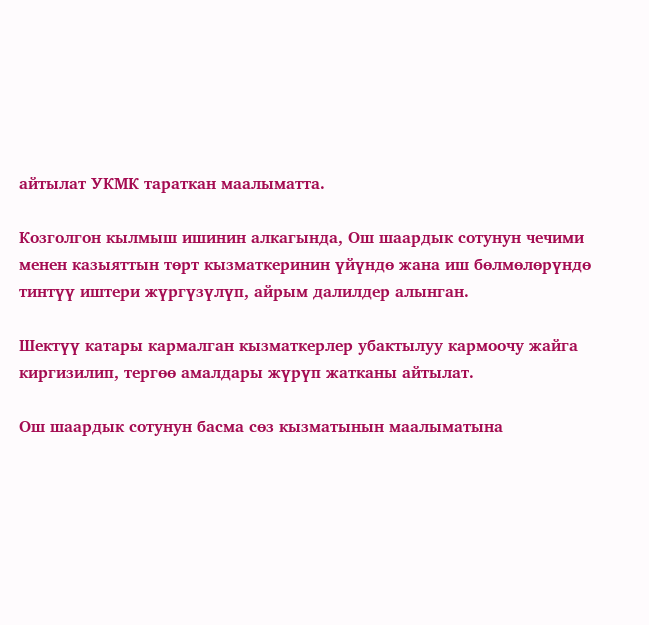айтылат УКМК тараткан маалыматта.

Козголгон кылмыш ишинин алкагында, Ош шаардык сотунун чечими менен казыяттын төрт кызматкеринин үйүндө жана иш бөлмөлөрүндө тинтүү иштери жүргүзүлүп, айрым далилдер алынган.

Шектүү катары кармалган кызматкерлер убактылуу кармоочу жайга киргизилип, тергөө амалдары жүрүп жатканы айтылат.

Ош шаардык сотунун басма сөз кызматынын маалыматына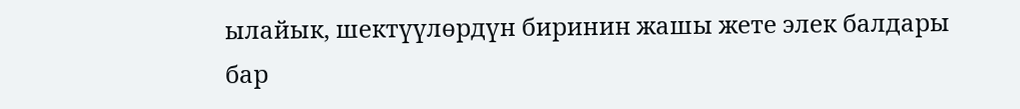ылайык, шектүүлөрдүн биринин жашы жете элек балдары бар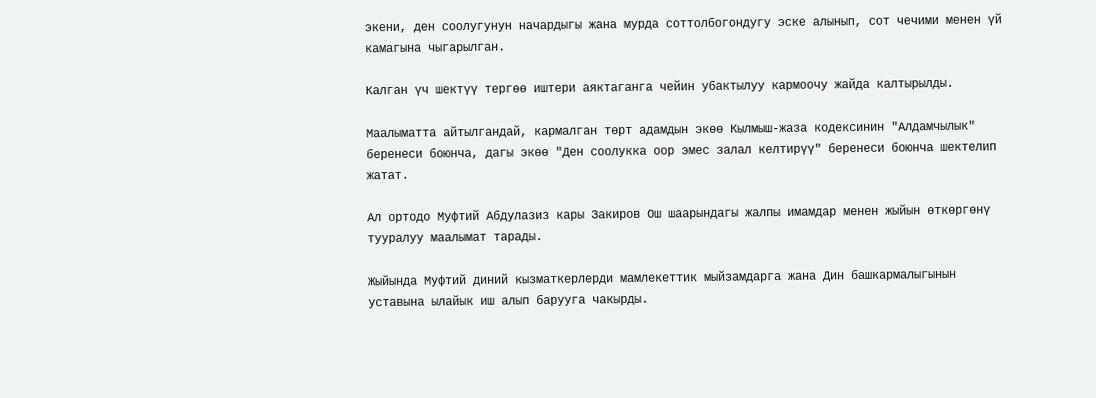экени, ден соолугунун начардыгы жана мурда соттолбогондугу эске алынып, сот чечими менен үй камагына чыгарылган.

Калган үч шектүү тергөө иштери аяктаганга чейин убактылуу кармоочу жайда калтырылды.

Маалыматта айтылгандай, кармалган төрт адамдын экөө Кылмыш-жаза кодексинин "Алдамчылык" беренеси боюнча, дагы экөө "Ден соолукка оор эмес залал келтирүү" беренеси боюнча шектелип жатат.

Ал ортодо Муфтий Абдулазиз кары Закиров Ош шаарындагы жалпы имамдар менен жыйын өткөргөнү тууралуу маалымат тарады.

Жыйында Муфтий диний кызматкерлерди мамлекеттик мыйзамдарга жана Дин башкармалыгынын уставына ылайык иш алып барууга чакырды.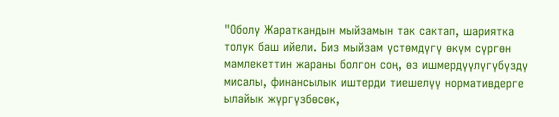"Оболу Жараткандын мыйзамын так сактап, шариятка толук баш ийели. Биз мыйзам үстөмдүгү өкүм сүргөн мамлекеттин жараны болгон соң, өз ишмердүүлүгүбүздү мисалы, финансылык иштерди тиешелүү нормативдерге ылайык жүргүзбөсөк,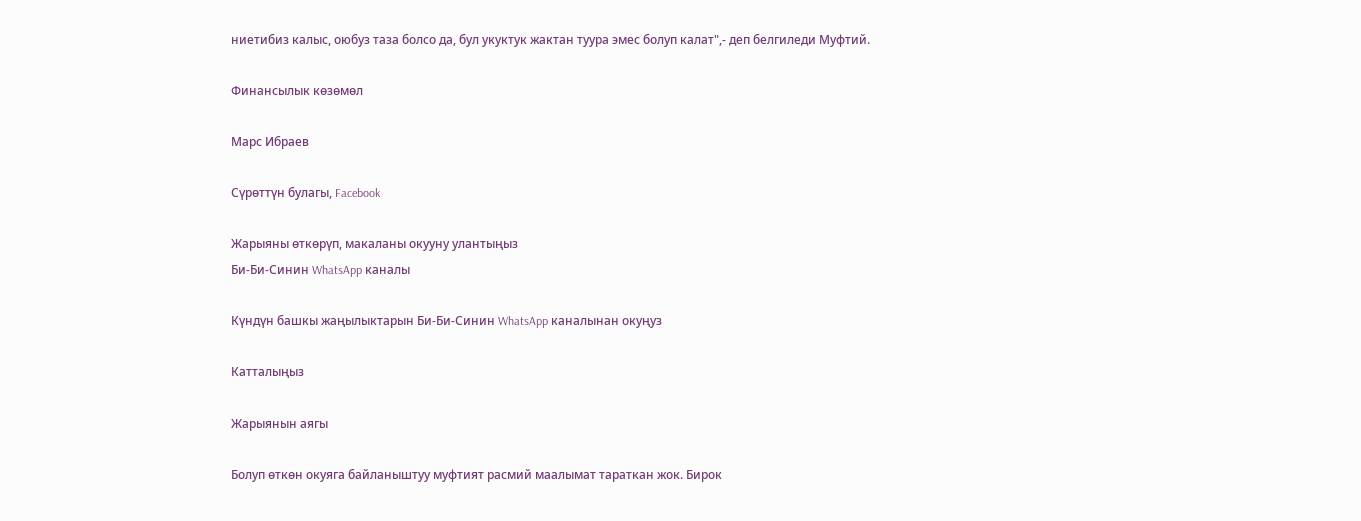ниетибиз калыс, оюбуз таза болсо да, бул укуктук жактан туура эмес болуп калат",- деп белгиледи Муфтий.

Финансылык көзөмөл

Марс Ибраев

Сүрөттүн булагы, Facebook

Жарыяны өткөрүп, макаланы окууну улантыңыз
Би-Би-Синин WhatsApp каналы

Күндүн башкы жаңылыктарын Би-Би-Синин WhatsApp каналынан окуңуз

Катталыңыз

Жарыянын аягы

Болуп өткөн окуяга байланыштуу муфтият расмий маалымат тараткан жок. Бирок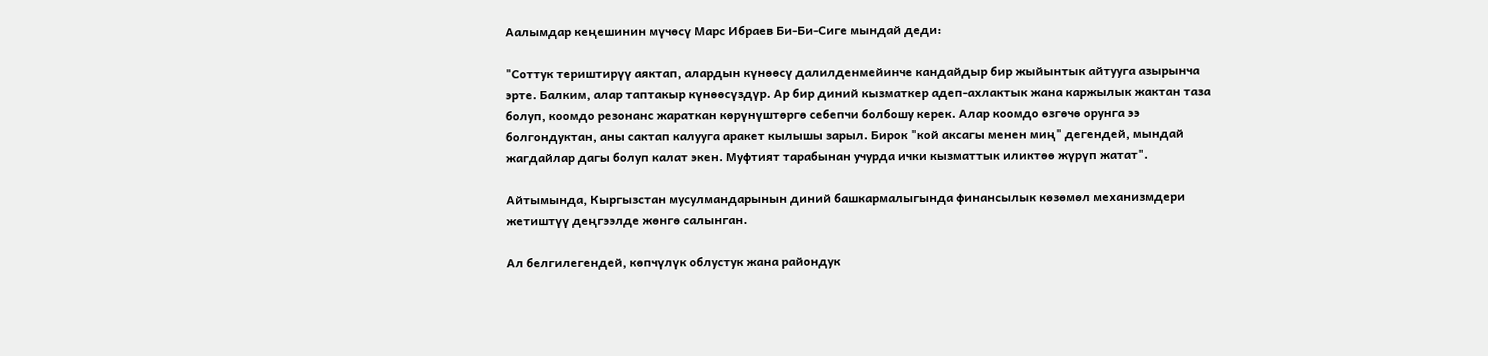Аалымдар кеңешинин мүчөсү Марс Ибраев Би-Би-Сиге мындай деди:

"Соттук териштирүү аяктап, алардын күнөөсү далилденмейинче кандайдыр бир жыйынтык айтууга азырынча эрте. Балким, алар таптакыр күнөөсүздүр. Ар бир диний кызматкер адеп-ахлактык жана каржылык жактан таза болуп, коомдо резонанс жараткан көрүнүштөргө себепчи болбошу керек. Алар коомдо өзгөчө орунга ээ болгондуктан, аны сактап калууга аракет кылышы зарыл. Бирок "кой аксагы менен миң" дегендей, мындай жагдайлар дагы болуп калат экен. Муфтият тарабынан учурда ички кызматтык иликтөө жүрүп жатат".

Айтымында, Кыргызстан мусулмандарынын диний башкармалыгында финансылык көзөмөл механизмдери жетиштүү деңгээлде жөнгө салынган.

Ал белгилегендей, көпчүлүк облустук жана райондук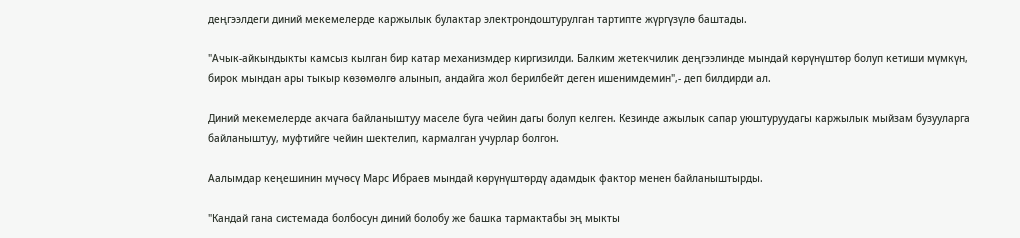деңгээлдеги диний мекемелерде каржылык булактар электрондоштурулган тартипте жүргүзүлө баштады.

"Ачык-айкындыкты камсыз кылган бир катар механизмдер киргизилди. Балким жетекчилик деңгээлинде мындай көрүнүштөр болуп кетиши мүмкүн, бирок мындан ары тыкыр көзөмөлгө алынып, андайга жол берилбейт деген ишенимдемин",- деп билдирди ал.

Диний мекемелерде акчага байланыштуу маселе буга чейин дагы болуп келген. Кезинде ажылык сапар уюштуруудагы каржылык мыйзам бузууларга байланыштуу, муфтийге чейин шектелип, кармалган учурлар болгон.

Аалымдар кеңешинин мүчөсү Марс Ибраев мындай көрүнүштөрдү адамдык фактор менен байланыштырды.

"Кандай гана системада болбосун диний болобу же башка тармактабы эң мыкты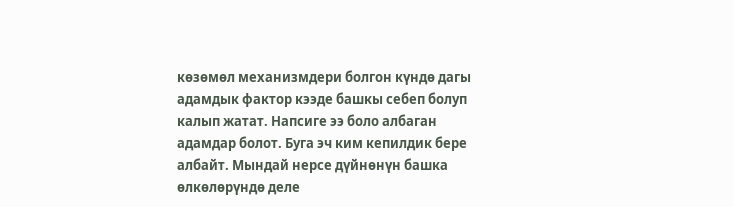көзөмөл механизмдери болгон күндө дагы адамдык фактор кээде башкы себеп болуп калып жатат. Напсиге ээ боло албаган адамдар болот. Буга эч ким кепилдик бере албайт. Мындай нерсе дүйнөнүн башка өлкөлөрүндө деле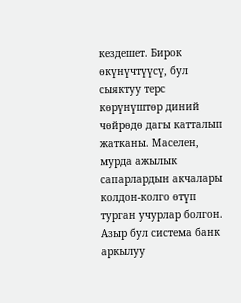кездешет. Бирок өкүнүчтүүсү, бул сыяктуу терс көрүнүштөр диний чөйрөдө дагы катталып жатканы. Маселен, мурда ажылык сапарлардын акчалары колдон-колго өтүп турган учурлар болгон. Азыр бул система банк аркылуу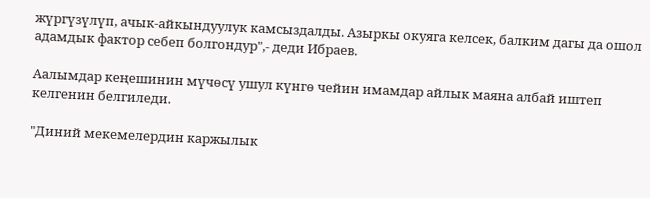жүргүзүлүп, ачык-айкындуулук камсыздалды. Азыркы окуяга келсек, балким дагы да ошол адамдык фактор себеп болгондур",- деди Ибраев.

Аалымдар кеңешинин мүчөсү ушул күнгө чейин имамдар айлык маяна албай иштеп келгенин белгиледи.

"Диний мекемелердин каржылык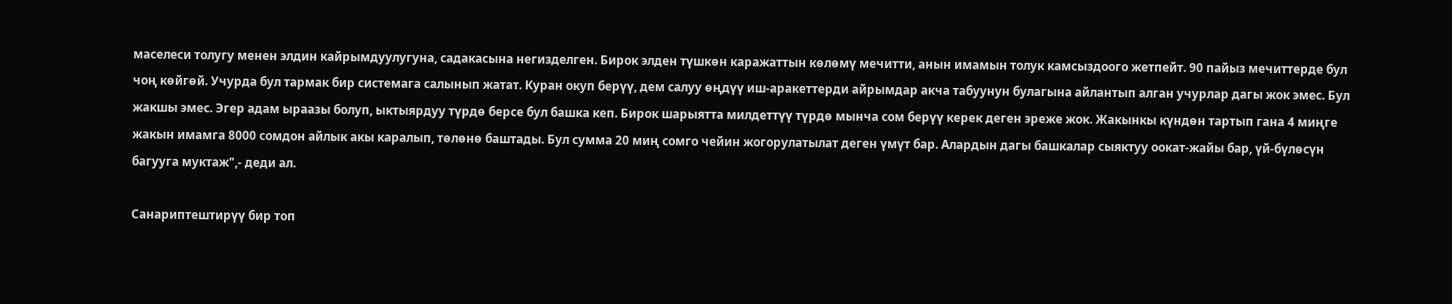маселеси толугу менен элдин кайрымдуулугуна, садакасына негизделген. Бирок элден түшкөн каражаттын көлөмү мечитти, анын имамын толук камсыздоого жетпейт. 90 пайыз мечиттерде бул чоң көйгөй. Учурда бул тармак бир системага салынып жатат. Куран окуп берүү, дем салуу өңдүү иш-аракеттерди айрымдар акча табуунун булагына айлантып алган учурлар дагы жок эмес. Бул жакшы эмес. Эгер адам ыраазы болуп, ыктыярдуу түрдө берсе бул башка кеп. Бирок шарыятта милдеттүү түрдө мынча сом берүү керек деген эреже жок. Жакынкы күндөн тартып гана 4 миңге жакын имамга 8000 сомдон айлык акы каралып, төлөнө баштады. Бул сумма 20 миң сомго чейин жогорулатылат деген үмүт бар. Алардын дагы башкалар сыяктуу оокат-жайы бар, үй-бүлөсүн багууга муктаж",- деди ал.

Санариптештирүү бир топ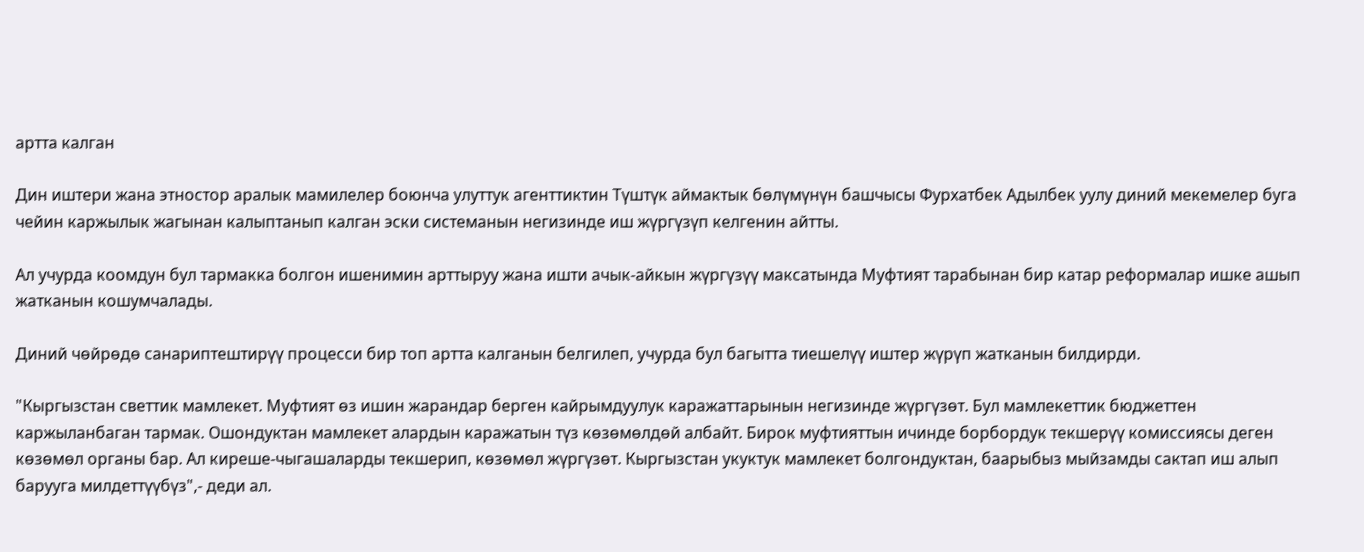артта калган

Дин иштери жана этностор аралык мамилелер боюнча улуттук агенттиктин Түштүк аймактык бөлүмүнүн башчысы Фурхатбек Адылбек уулу диний мекемелер буга чейин каржылык жагынан калыптанып калган эски системанын негизинде иш жүргүзүп келгенин айтты.

Ал учурда коомдун бул тармакка болгон ишенимин арттыруу жана ишти ачык-айкын жүргүзүү максатында Муфтият тарабынан бир катар реформалар ишке ашып жатканын кошумчалады.

Диний чөйрөдө санариптештирүү процесси бир топ артта калганын белгилеп, учурда бул багытта тиешелүү иштер жүрүп жатканын билдирди.

"Кыргызстан светтик мамлекет. Муфтият өз ишин жарандар берген кайрымдуулук каражаттарынын негизинде жүргүзөт. Бул мамлекеттик бюджеттен каржыланбаган тармак. Ошондуктан мамлекет алардын каражатын түз көзөмөлдөй албайт. Бирок муфтияттын ичинде борбордук текшерүү комиссиясы деген көзөмөл органы бар. Ал киреше-чыгашаларды текшерип, көзөмөл жүргүзөт. Кыргызстан укуктук мамлекет болгондуктан, баарыбыз мыйзамды сактап иш алып барууга милдеттүүбүз",- деди ал.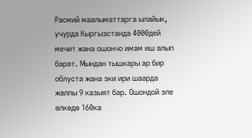Расмий маалыматтарга ылайык, учурда Кыргызстанда 4000дей мечит жана ошончо имам иш алып барат. Мындан тышкары ар бир облуста жана эки ири шаарда жалпы 9 казыят бар. Ошондой эле өлкөдө 160ка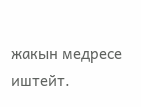жакын медресе иштейт.